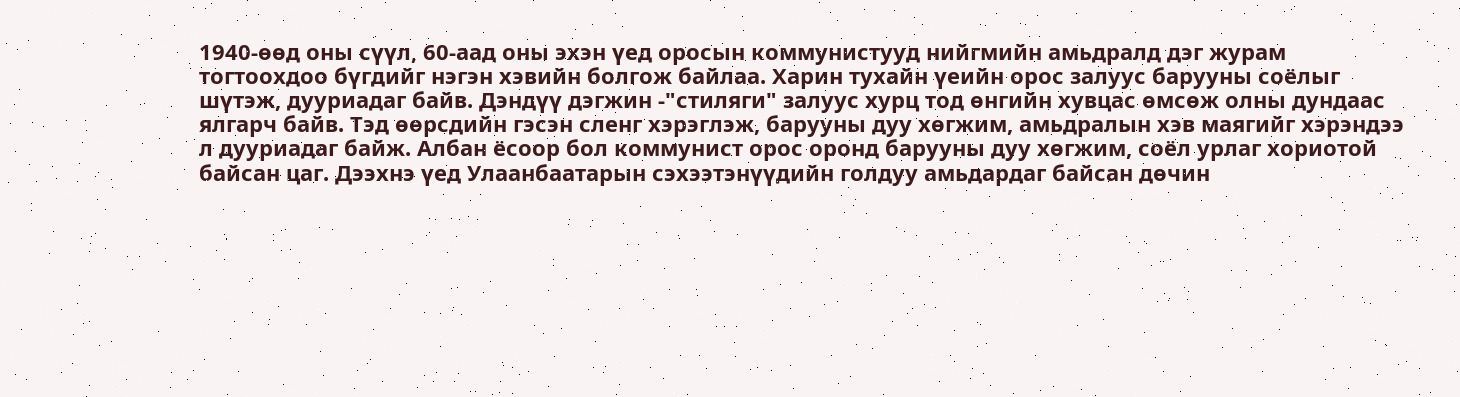1940-өөд оны сүүл, 60-аад оны эхэн үед оросын коммунистууд нийгмийн амьдралд дэг журам тогтоохдоо бүгдийг нэгэн хэвийн болгож байлаа. Харин тухайн үеийн орос залуус барууны соёлыг шүтэж, дууриадаг байв. Дэндүү дэгжин -"стиляги" залуус хурц тод өнгийн хувцас өмсөж олны дундаас ялгарч байв. Тэд өөрсдийн гэсэн сленг хэрэглэж, барууны дуу хөгжим, амьдралын хэв маягийг хэрэндээ л дууриадаг байж. Албан ёсоор бол коммунист орос оронд барууны дуу хөгжим, соёл урлаг хориотой байсан цаг. Дээхнэ үед Улаанбаатарын сэхээтэнүүдийн голдуу амьдардаг байсан дөчин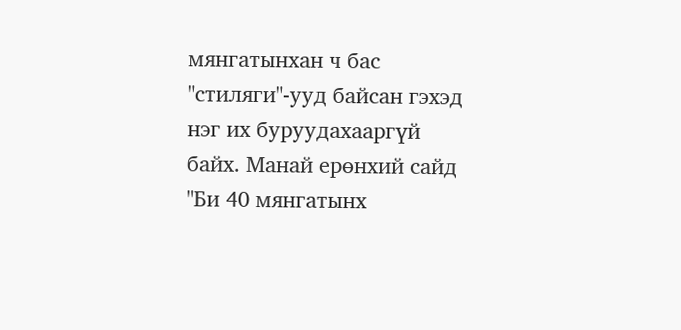мянгатынхан ч бас "стиляги"-ууд байсан гэхэд нэг их буруудахааргүй байх. Манай ерөнхий сайд "Би 40 мянгатынх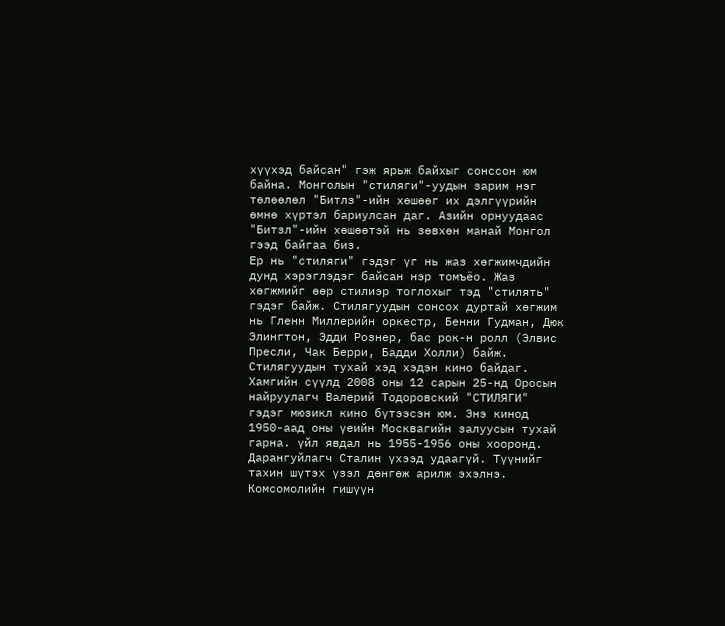хүүхэд байсан" гэж ярьж байхыг сонссон юм байна. Монголын "стиляги"-уудын зарим нэг төлөөлөл "Битлз"-ийн хөшөөг их дэлгүүрийн өмнө хүртэл бариулсан даг. Азийн орнуудаас "Битзл"-ийн хөшөөтэй нь зөвхөн манай Монгол гээд байгаа биз.
Ер нь "стиляги" гэдэг үг нь жаз хөгжимчдийн дунд хэрэглэдэг байсан нэр томъёо. Жаз хөгжмийг өөр стилиэр тоглохыг тэд "стилять" гэдэг байж. Стилягуудын сонсох дуртай хөгжим нь Гленн Миллерийн оркестр, Бенни Гудман, Дюк Элингтон, Эдди Рознер, бас рок-н ролл (Элвис Пресли, Чак Берри, Бадди Холли) байж. Стилягуудын тухай хэд хэдэн кино байдаг. Хамгийн сүүлд 2008 оны 12 сарын 25-нд Оросын найруулагч Валерий Тодоровский "СТИЛЯГИ" гэдэг мюзикл кино бүтээсэн юм. Энэ кинод 1950-аад оны үеийн Москвагийн залуусын тухай гарна. үйл явдал нь 1955-1956 оны хооронд. Дарангуйлагч Сталин үхээд удаагүй. Түүнийг тахин шүтэх үзэл дөнгөж арилж эхэлнэ. Комсомолийн гишүүн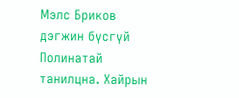Мэлс Бриков дэгжин бүсгүй Полинатай танилцна. Хайрын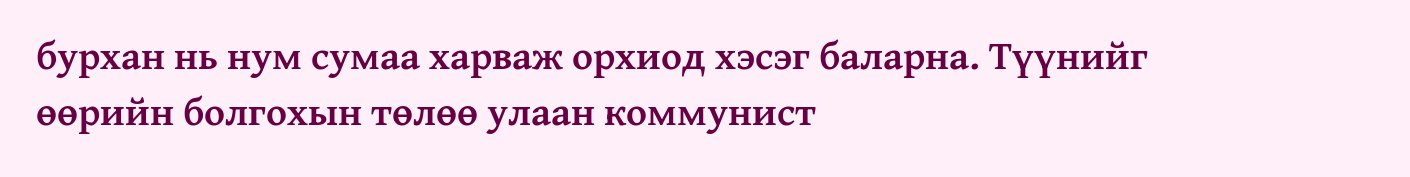бурхан нь нум сумаа харваж орхиод хэсэг баларна. Түүнийг өөрийн болгохын төлөө улаан коммунист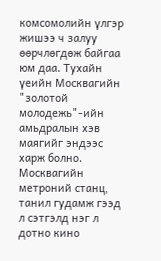комсомолийн үлгэр жишээ ч залуу өөрчлөгдөж байгаа юм даа. Тухайн үеийн Москвагийн "золотой молодежь"-ийн амьдралын хэв маягийг эндээс харж болно. Москвагийн метроний станц, танил гудамж гээд л сэтгэлд нэг л дотно кино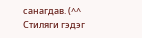санагдав. (^^
Стиляги гэдэг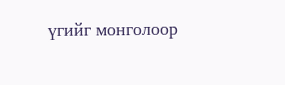үгийг монголоор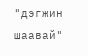"дэгжин шаавай"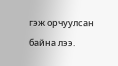гэж орчуулсан байна лээ.